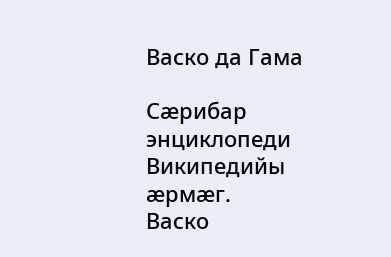Васко да Гама

Сæрибар энциклопеди Википедийы æрмæг.
Васко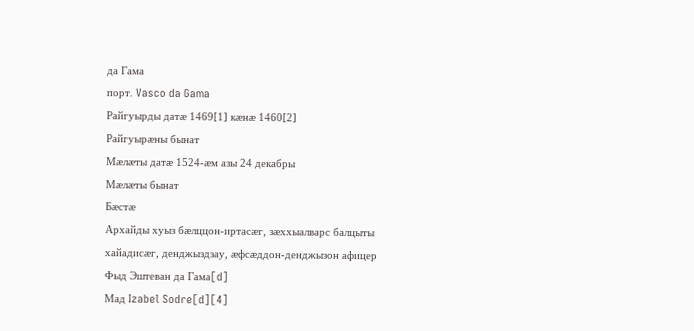да Гама
порт. Vasco da Gama
Райгуырды датæ 1469[1] кæнæ 1460[2]
Райгуырæны бынат
Мæлæты датæ 1524-æм азы 24 декабры
Мæлæты бынат
Бæстæ
Архайды хуыз бæлццон-иртасæг, зæххыалварс балцыты хайадисæг, денджыздзау, æфсæддон-денджызон афицер
Фыд Эштеван да Гама[d]
Мад Izabel Sodre[d][4]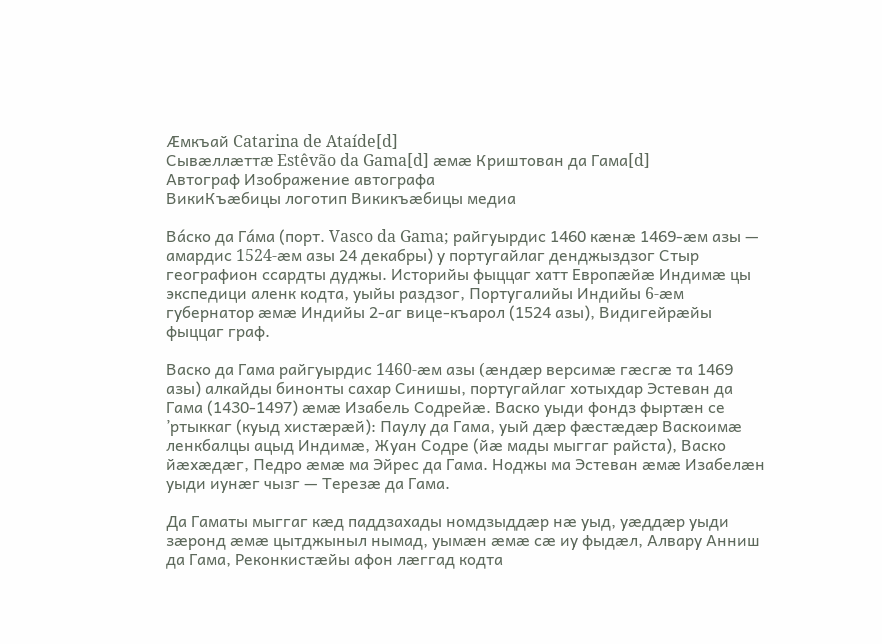Æмкъай Catarina de Ataíde[d]
Сывæллæттæ Estêvão da Gama[d] æмæ Криштован да Гама[d]
Автограф Изображение автографа
ВикиКъæбицы логотип Викикъæбицы медиа

Ва́ско да Га́ма (порт. Vasco da Gama; райгуырдис 1460 кæнæ 1469-æм азы — амардис 1524-æм азы 24 декабры) у португайлаг денджыздзог Стыр географион ссардты дуджы. Историйы фыццаг хатт Европæйæ Индимæ цы экспедици аленк кодта, уыйы раздзог, Португалийы Индийы 6-æм губернатор æмæ Индийы 2-аг вице-къарол (1524 азы), Видигейрæйы фыццаг граф.

Васко да Гама райгуырдис 1460-æм азы (æндæр версимæ гæсгæ та 1469 азы) алкайды бинонты сахар Синишы, португайлаг хотыхдар Эстеван да Гама (1430-1497) æмæ Изабель Содрейæ. Васко уыди фондз фыртæн се ’ртыккаг (куыд хистæрæй): Паулу да Гама, уый дæр фæстæдæр Васкоимæ ленкбалцы ацыд Индимæ, Жуан Содре (йæ мады мыггаг райста), Васко йæхæдæг, Педро æмæ ма Эйрес да Гама. Ноджы ма Эстеван æмæ Изабелæн уыди иунæг чызг — Терезæ да Гама.

Да Гаматы мыггаг кæд паддзахады номдзыддæр нæ уыд, уæддæр уыди зæронд æмæ цытджыныл нымад, уымæн æмæ сæ иу фыдæл, Алвару Анниш да Гама, Реконкистæйы афон лæггад кодта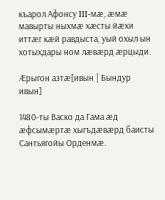къарол Афонсу III-мæ, æмæ мавырты ныхмæ хæсты йæхи иттæг кæй равдыста, уый охыл ын хотыхдары ном лæвæрд æрцыди.

Æрыгон азтæ[ивын | Бындур ивын]

1480-ты Васко да Гама æд æфсымæртæ хыгъдæвæрд баисты Сантьягойы Орденмæ.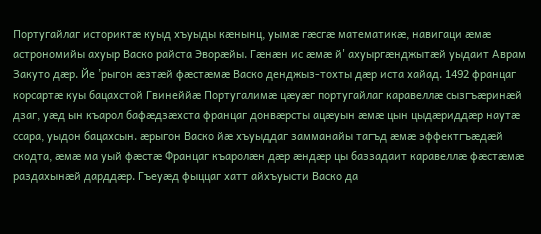Португайлаг историктæ куыд хъуыды кæнынц, уымæ гæсгæ математикæ, навигаци æмæ астрономийы ахуыр Васко райста Эворæйы. Гæнæн ис æмæ й' ахуыргæнджытæй уыдаит Аврам Закуто дæр. Йе ’рыгон æзтæй фæстæмæ Васко денджыз-тохты дæр иста хайад. 1492 францаг корсартæ куы бацахстой Гвинеййæ Португалимæ цæуæг португайлаг каравеллæ сызгъæринæй дзаг, уæд ын къарол бафæдзæхста францаг донвæрсты ацæуын æмæ цын цыдæриддæр наутæ ссара, уыдон бацахсын. æрыгон Васко йæ хъуыддаг замманайы тагъд æмæ эффектгъæдæй скодта, æмæ ма уый фæстæ Францаг къаролæн дæр æндæр цы баззадаит каравеллæ фæстæмæ раздахынæй дарддæр. Гъеуæд фыццаг хатт айхъуысти Васко да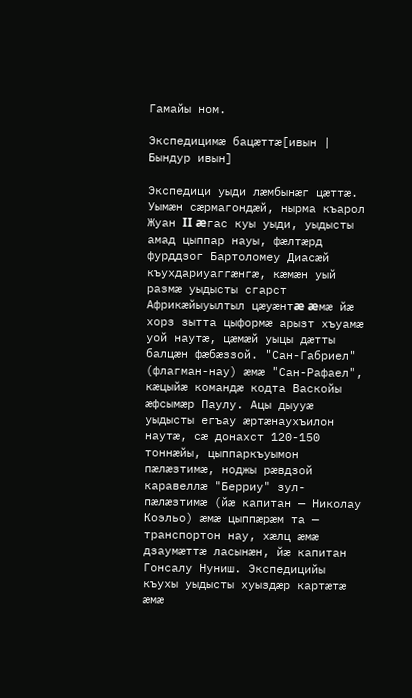Гамайы ном.

Экспедицимæ бацæттæ[ивын | Бындур ивын]

Экспедици уыди лæмбынæг цæттæ. Уымæн сæрмагондæй, нырма къарол Жуан II æгас куы уыди, уыдысты амад цыппар науы, фæлтæрд фурддзог Бартоломеу Диасæй къухдариуаггæнгæ, кæмæн уый размæ уыдысты сгарст Африкæйыуылтыл цæуæнтæ æмæ йæ хорз зытта цыформæ арызт хъуамæ уой наутæ, цæмæй уыцы дæтты балцæн фæбæззой. "Сан-Габриел" (флагман-нау) æмæ "Сан-Рафаел", кæцыйæ командæ кодта Васкойы æфсымæр Паулу. Ацы дыууæ уыдысты егъау æртæнаухъилон наутæ, сæ донахст 120-150 тоннæйы, цыппаркъуымон пæлæзтимæ, ноджы рæвдзой каравеллæ "Берриу" зул-пæлæзтимæ (йæ капитан — Николау Коэльо) æмæ цыппæрæм та — транспортон нау, хæлц æмæ дзаумæттæ ласынæн, йæ капитан Гонсалу Нуниш. Экспедицийы къухы уыдысты хуыздæр картæтæ æмæ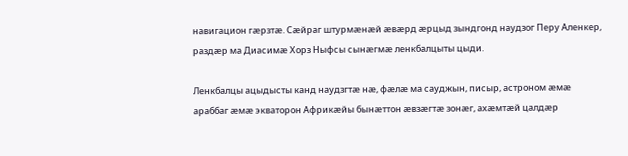навигацион гæрзтæ. Сæйраг штурмæнæй æвæрд æрцыд зындгонд наудзог Перу Аленкер, раздæр ма Диасимæ Хорз Ныфсы сынæгмæ ленкбалцыты цыди.

Ленкбалцы ацыдысты канд наудзгтæ нæ, фæлæ ма сауджын, писыр, астроном æмæ араббаг æмæ экваторон Африкæйы бынæттон æвзæгтæ зонæг, ахæмтæй цалдæр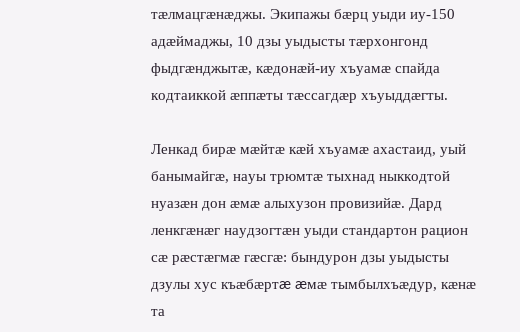тæлмацгæнæджы. Экипажы бæрц уыди иу-150 адæймаджы, 10 дзы уыдысты тæрхонгонд фыдгæнджытæ, кæдонæй-иу хъуамæ спайда кодтаиккой æппæты тæссагдæр хъуыддæгты.

Ленкад бирæ мæйтæ кæй хъуамæ ахастаид, уый банымайгæ, науы трюмтæ тыхнад ныккодтой нуазæн дон æмæ алыхузон провизийæ. Дард ленкгæнæг наудзогтæн уыди стандартон рацион сæ рæстæгмæ гæсгæ: бындурон дзы уыдысты дзулы хус къæбæртæ æмæ тымбылхъæдур, кæнæ та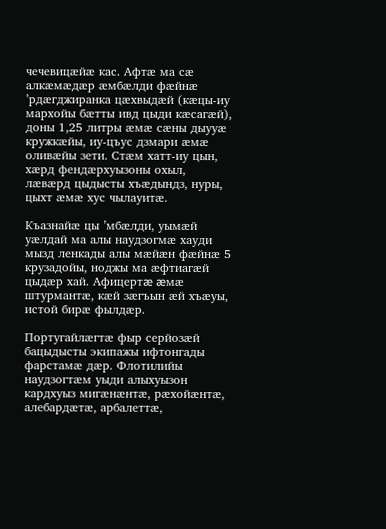чечевицæйæ кас. Афтæ ма сæ алкæмæдæр æмбæлди фæйнæ ’рдæгджиранка цæхвыдæй (кæцы-иу мархойы бæтты ивд цыди кæсагæй), доны 1,25 литры æмæ сæны дыууæ кружкæйы, иу-цъус дзмари æмæ оливæйы зети. Стæм хатт-иу цын, хæрд фендæрхуызоны охыл, лæвæрд цыдысты хъæдындз, нуры, цыхт æмæ хус чылауитæ.

Къазнайæ цы ’мбæлди, уымæй уæлдай ма алы наудзогмæ хауди мызд ленкады алы мæйæн фæйнæ 5 крузадойы, ноджы ма æфтиагæй цыдæр хай. Афицертæ æмæ штурмантæ, кæй зæгъын æй хъæуы, истой бирæ фылдæр.

Португайлæгтæ фыр серйозæй бацыдысты экипажы ифтонгады фарстамæ дæр. Флотилийы наудзогтæм уыди алыхуызон кардхуыз мигæнæнтæ, рæхойæнтæ, алебардæтæ, арбалеттæ,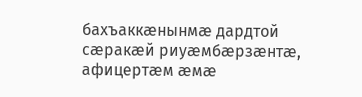бахъаккæнынмæ дардтой сæракæй риуæмбæрзæнтæ, афицертæм æмæ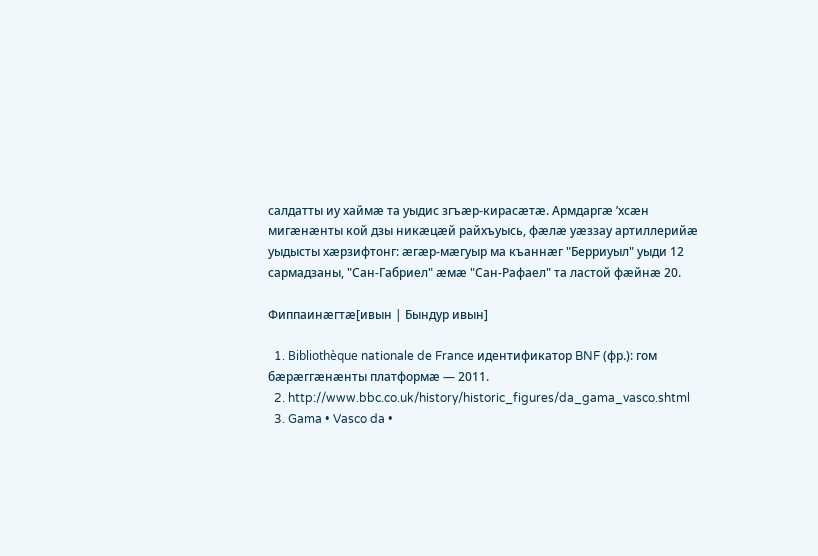салдатты иу хаймæ та уыдис згъæр-кирасæтæ. Армдаргæ ’хсæн мигæнæнты кой дзы никæцæй райхъуысь, фæлæ уæззау артиллерийæ уыдысты хæрзифтонг: æгæр-мæгуыр ма къаннæг "Берриуыл" уыди 12 сармадзаны, "Сан-Габриел" æмæ "Сан-Рафаел" та ластой фæйнæ 20.

Фиппаинæгтæ[ивын | Бындур ивын]

  1. Bibliothèque nationale de France идентификатор BNF (фр.): гом бæрæггæнæнты платформæ — 2011.
  2. http://www.bbc.co.uk/history/historic_figures/da_gama_vasco.shtml
  3. Gama • Vasco da •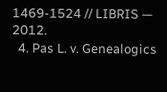1469-1524 // LIBRIS — 2012.
  4. Pas L. v. Genealogics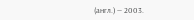(англ.) — 2003.